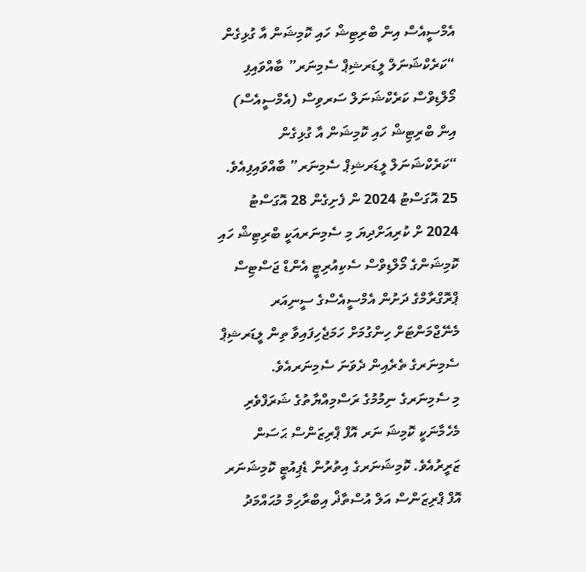އެމްސީއެސް އިން ބްރިޓިޝް ހައި ކޮމިޝަން އާ ގުޅިގެން “ކަރެކްޝަނަލް ލީޑަރޝިޕް ސެމިނަރ” ބާއްވައިފި
މޯލްޑިވްސް ކަރެކްޝަނަލް ސަރވިސް (އެމްސީއެސް) އިން ބްރިޓިޝް ހައި ކޮމިޝަން އާ ގުޅިގެން “ކަރެކްޝަނަލް ލީޑަރޝިޕް ސެމިނަރ” ބާއްވައިފިއެވެ.
25 އޮގަސްޓު 2024 ން ފެށިގެން 28 އޮގަސްޓު 2024 ށް ކުރިއަށްދިޔަ މި ސެމިނަރއަކީ ބްރިޓިޝް ހައި ކޮމިޝަންގެ މޯލްޑިވްސް ސެކިއުރިޓީ އެންޑް ޖަސްޓިސް ޕްރޮގްރާމްގެ ދަށުން އެމްސީއެސްގެ ސީނިއަރ މެނޭޖްމަންޓަށް ހިންގުމަށް ހަމަޖެހިފައިވާ ތިން ލީޑަރޝިޕް ސެމިނަރގެ ތެރެއިން ދެވަނަ ސެމިނަރއެވެ.
މި ސެމިނަރގެ ނިމުމުގެ ރަސްމިއްޔާތުގެ ޝަރަފްވެރި މެހެމާނަކީ ކޮމިޝަ ނަރ އޮފް ޕްރިޒަންސް ޙަސަން ޒަރީރުއެވެ. ކޮމިޝަނަރގެ އިތުރުން ޑެޕިއުޓީ ކޮމިޝަނަރ އޮފް ޕްރިޒަންސް އަލް އުސްތާޛް އިބްރާހިމް މުޙައްމަދު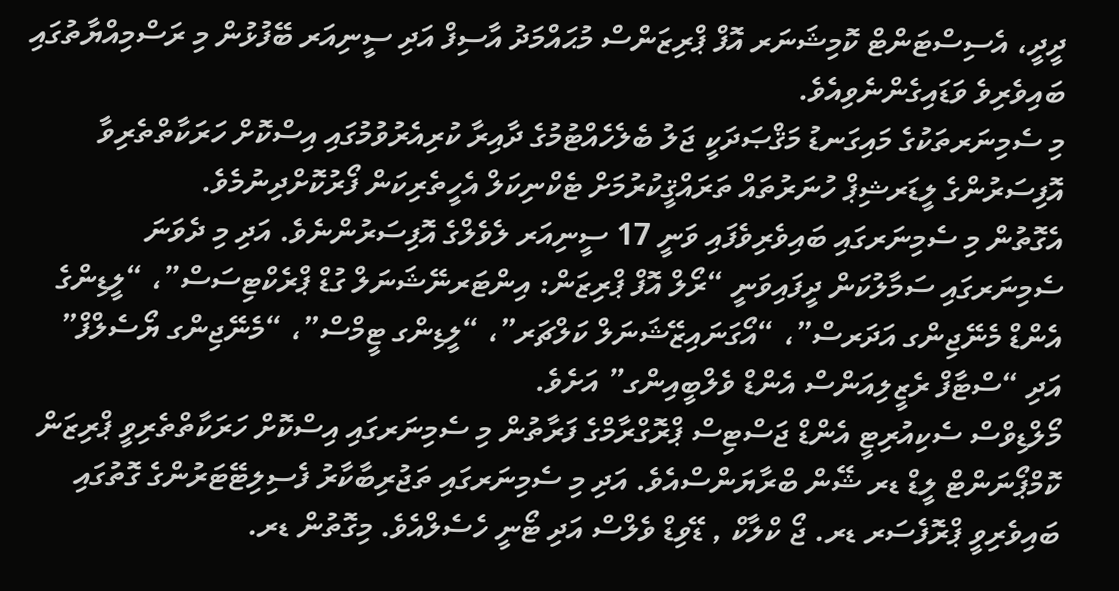ދީދީ، އެސިސްޓަންޓް ކޮމިޝަނަރ އޮފް ޕްރިޒަންސް މުޙައްމަދު އާސިފް އަދި ސީނިއަރ ބޭފުޅުން މި ރަސްމިއްޔާތުގައި ބައިވެރިވެ ވަޑައިގެންނެވިއެވެ.
މި ސެމިނަރތަކުގެ މައިގަނޑު މަޤްޞަދަކީ ޖަލު ބެލެހެއްޓުމުގެ ދާއިރާ ކުރިއެރުވުމުގައި އިސްކޮށް ހަރަކާތްތެރިވާ އޮފިސަރުންގެ ލީޑަރޝިޕް ހުނަރުތައް ތަރައްޤީކުރުމަށް ޓެކްނިކަލް އެހީތެރިކަން ފޯރުކޮށްދިނުމެވެ.
އެގޮތުން މި ސެމިނަރގައި ބައިވެރިވެފައި ވަނީ 17 ސީނިއަރ ލެވެލްގެ އޮފިސަރުންނެވެ. އަދި މި ދެވަނަ ސެމިނަރގައި ސަމާލުކަން ދީފައިވަނީ “ރޯލް އޮފް ޕްރިޒަން: އިންޓަރނޭޝަނަލް ގުޑް ޕްރެކްޓިސަސް”، “ލީޑިންގެ އެންޑް މެނޭޖިންގ އަދަރސް”، “އޯގަނައިޒޭޝަނަލް ކަލްޗަރ”، “ލީޑިންގ ޓީމްސް”، “މެނޭޖިންގ ޔޯސެލްފް” އަދި “ސްޓާފް ރެޒީލިއަންސް އެންޑް ވެލްބީއިންގ” އަށެވެ.
މޯލްޑިވްސް ސެކިއުރިޓީ އެންޑް ޖަސްޓިސް ޕްރޮގްރާމްގެ ފަރާތުން މި ސެމިނަރގައި އިސްކޮށް ހަރަކާތްތެރިވީ ޕްރިޒަން ކޮމްޕޯނަންޓް ލީޑް ޑރ ޝޭން ބްރާޔަންސްއެވެ. އަދި މި ސެމިނަރގައި ތަޖުރިބާކާރު ފެސިލިޓޭޓަރުންގެ ގޮތުގައި ބައިވެރިވީ ޕްރޮފެސަރ ޑރ. ޖޯ ކްލާކް , ޑޭވިޑް ވެލްސް އަދި ޓޯނީ ހެސެލްއެވެ. މިގޮތުން ޑރ.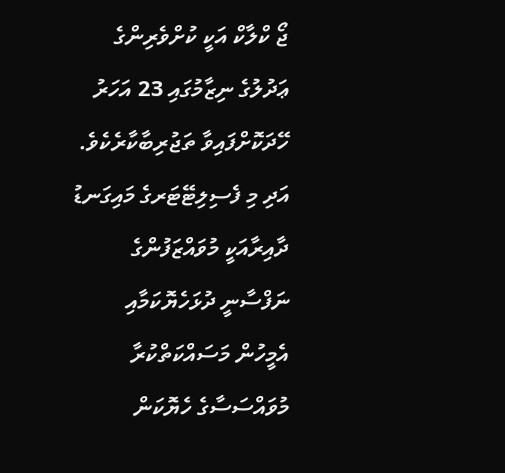ޖޯ ކްލާކް އަކީ ކުށްވެރިންގެ ޢަދުލުގެ ނިޒާމުގައި 23 އަހަރު ހޭދަކޮށްފައިވާ ތަޖުރިބާކާރެކެވެ. އަދި މި ފެސިލިޓޭޓަރގެ މައިގަނޑު ދާއިރާއަކީ މުވައްޒަފުންގެ ނަފްސާނީ ދުޅަހެޔޮކަމާއި އެމީހުން މަސައްކަތްކުރާ މުވައްސަސާގެ ހެޔޮކަން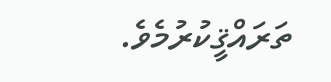ތަރައްޤީކުރުމެވެ.